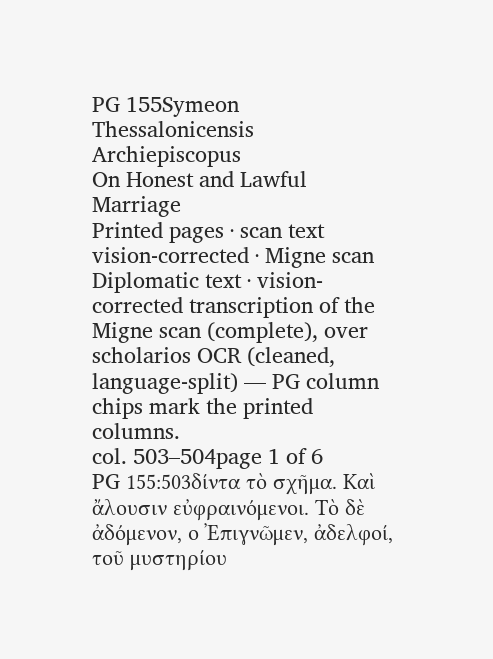PG 155Symeon Thessalonicensis Archiepiscopus
On Honest and Lawful Marriage
Printed pages · scan text
vision-corrected · Migne scan
Diplomatic text · vision-corrected transcription of the Migne scan (complete), over scholarios OCR (cleaned, language-split) — PG column chips mark the printed columns.
col. 503–504page 1 of 6
PG 155:503δίντα τὸ σχῆμα. Καὶ ἄλουσιν εὐφραινόμενοι. Τὸ δὲ ἀδόμενον, ο Ἐπιγνῶμεν, ἀδελφοί, τοῦ μυστηρίου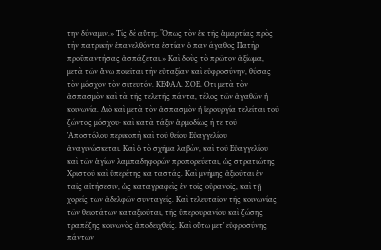την δύναμιν.» Τίς δὲ αὕτη;. Ὅπως τὸν ἐκ τῆς ἁμαρτίας πρὸς τὴν πατρικὴν ἐπανελθόντα ἐστίαν ὁ παν άγαθος Πατὴρ προϋπαντήσας ἀσπάζεται.» Καὶ δοὺς τὸ πρῶτον ἀξίωμα, μετὰ τῶν ἄνω ποιεῖται τὴν εὐταξίαν καὶ εὐφροσύνην, θύσας τὸν μόσχον τὸν σιτευτόν. ΚΕΦΑΛ. ΣΟΕ. Οτι μετὰ τὸν ἀσπασμὸν καὶ τὰ τῆς τελετῆς πάντα, τέλος τῶν ἀγαθῶν ἡ κοινωνία. Διὸ καὶ μετὰ τὸν ἀσπασμὸν ἡ ἱερουργία τελείται τοῦ ζώντος μόσχου· καὶ κατὰ τάξιν ἁρμοδίως ή τε τοῦ ᾿Αποστόλου περικοπὴ καὶ τοῦ θείου Εὐαγγελίου ἀναγινώσκεται. Καὶ ὁ τὸ σχῆμα λαβὼν, καὶ τοῦ Εὐαγγελίου καὶ τῶν ἁγίων λαμπαδηφορών προπορεύεται, ὡς στρατιώτης Χριστοῦ καὶ ὑπερέτης κα ταστάς. Καὶ μνήμης ἀξιοῦται ἐν ταῖς αἰτήσεσιν, ὡς καταγραφεὶς ἐν τοῖς οὐρανοῖς, καὶ τῇ χορείς των ἀδελφῶν συνταγείς. Καὶ τελευταῖον τῆς κοινωνίας τῶν θειοτάτων καταξιοῦται, τῆς ὑπερουρανίου καὶ ζώσης τραπέζης κοινωνὸς ἀποδειχθείς. Καὶ οὕτω μετ᾿ εὐφροσύνης πάντων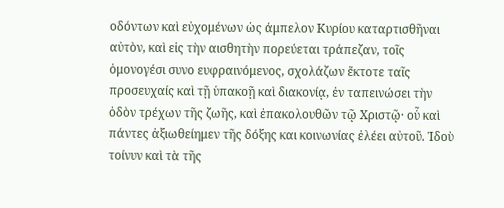οδόντων καὶ εὐχομένων ὡς άμπελον Κυρίου καταρτισθῆναι αὐτὸν, καὶ εἰς τὴν αισθητὴν πορεύεται τράπεζαν, τοῖς ὁμονογέσι συνο ευφραινόμενος, σχολάζων ἔκτοτε ταῖς προσευχαίς καὶ τῇ ὑπακοῇ καὶ διακονίᾳ, ἐν ταπεινώσει τὴν ὁδὸν τρέχων τῆς ζωῆς, καὶ ἐπακολουθῶν τῷ Χριστῷ· οὗ καὶ πάντες ἀξιωθείημεν τῆς δόξης και κοινωνίας ἐλέει αὐτοῦ. Ἰδοὺ τοίνυν καὶ τὰ τῆς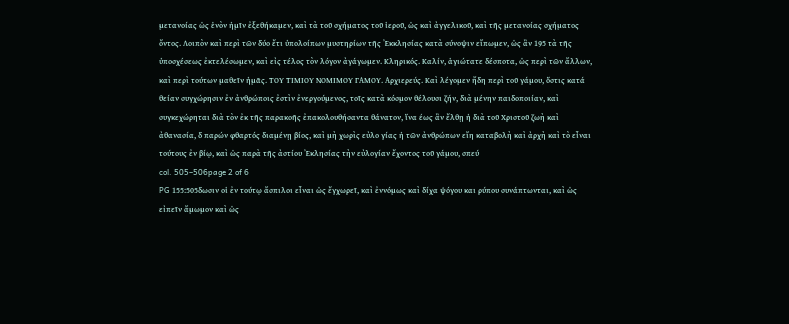μετανοίας ὡς ἑνὸν ἡμῖν ἐξεθήκαμεν, καὶ τὰ τοῦ σχήματος τοῦ ἱεροῦ, ὡς καὶ ἀγγελικοῦ, καὶ τῆς μετανοίας σχήματος ὄντος. Λοιπὸν καὶ περὶ τῶν δύο ἔτι ὑπολοίπων μυστηρίων τῆς Ἐκκλησίας κατὰ σύνοψιν εἴπωμεν, ὡς ἂν 195 τὰ τῆς ὑποσχέσεως ἐκτελέσωμεν, καὶ εἰς τέλος τὸν λόγον ἀγάγωμεν. Κληρικός. Καλίν, ἁγιώτατε δέσποτα, ὡς περὶ τῶν ἄλλων, καὶ περὶ τούτων μαθεῖν ἡμᾶς. ΤΟΥ ΤΙΜΙΟΥ ΝΟΜΙΜΟΥ ΓΑΜΟΥ. Αρχιερεύς. Καὶ λέγομεν ἤδη περὶ τοῦ γάμου, ὅστις κατά θείαν συγχώρησιν ἐν ἀνθρώποις ἐστὶν ἐνεργούμενος, τοῖς κατὰ κόσμον θέλουσι ζήν, διὰ μένην παιδοποιίαν, καὶ συγκεχώρηται διὰ τὸν ἐκ τῆς παρακοῆς ἐπακολουθήσαντα θάνατον, ἵνα έως ἂν ἔλθῃ ἡ διὰ τοῦ Χριστοῦ ζωὴ καὶ ἀθανασία, δ παρών φθαρτός διαμένῃ βίος, καὶ μὴ χωρὶς εὐλο γίας ἡ τῶν ἀνθρώπων εἴη καταβολὴ καὶ ἀρχὴ καὶ τὸ εἶναι τούτους ἐν βίῳ, καὶ ὡς παρὰ τῆς ἀστίου Ἐκλησίας τὴν εὐλογίαν ἔχοντος τοῦ γάμου, σπεύ
col. 505–506page 2 of 6
PG 155:505δωσιν οἱ ἐν τούτῳ ἄσπιλοι εἶναι ὡς ἔγχωρεῖ, καὶ ἐννόμως καὶ δίχα ψόγου και ρύπου συνάπτωνται, καὶ ὡς εἰπεῖν ἄμωμον καὶ ὡς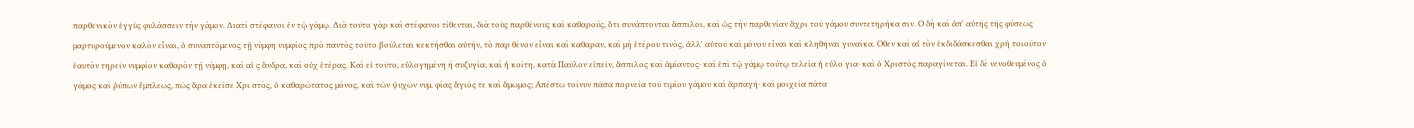παρθενικὸν ἐγγὺς φυλάσσειν τὴν γάμον. Διατί στέφανοι ἐν τῷ γάμῳ. Διὰ τοῦτο γὰρ καὶ στέφανοι τίθενται, διὰ τοὺς παρθένους καὶ καθαρούς, ὅτι συνάπτονται ἄσπιλοι, καὶ ὡς τὴν παρθενίαν ἄχρι τοῦ γάμου συντετηρήκα σιν. Ο δὴ καὶ ἀπ' αὐτῆς τῆς φύσεως μαρτυρούμενον καλὸν εἶναι, ὁ συναπτόμενος τῇ νύμφη νυμφίος πρὸ παντὸς τοῦτο βούλεται κεκτήσθαι αὐτήν, τὸ παρ θένον εἶναι καὶ καθαραν, καὶ μὴ ἑτέρου τινὸς, ἀλλ' αὐτοῦ καὶ μόνου εἶναι καὶ κληθῆναι γυναίκα. Οθεν καὶ αἱ τὸν ἐκδιδάσκεσθαι χρή τοιοῦτον ἑαυτὸν τηρεῖν νυμφίον καθαρὸν τῇ νύμφῃ, καὶ αἱ ς ἄνδρα, καὶ οὐχ ἑτέρας. Καὶ εἰ τοῦτο, εὐλογημένη ή συζυγία, καὶ ἡ κοίτη, κατὰ Παῦλον εἰπεῖν, ἄσπιλος καὶ ἁμίαντος· καὶ ἐπὶ τῷ γάμῳ τούτῳ τελεία ἡ εὐλο για· καὶ ὁ Χριστὸς παραγίνεται. Εἰ δὲ νενοθευμένος ὁ γάμος καὶ ῥύπων ἔμπλεως, πῶς ἄρα ἐκεῖσε Χρι στὸς, ὁ καθαρώτατος μόνος, καὶ τῶν ψυχῶν νυμ. φίας ἅγιός τε καὶ ἄμωμος; Απέστω τοίνυν πᾶσα πορνεία τοῦ τιμίου γάμου καὶ ἁρπαγή· καὶ μοιχεία πάτα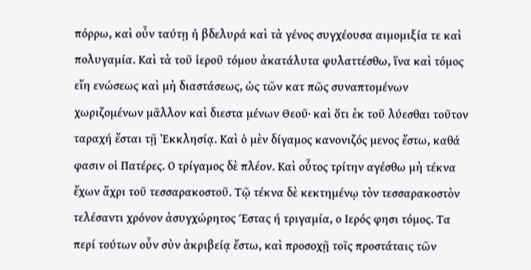πόρρω, καὶ οὖν ταύτῃ ἡ βδελυρά καὶ τὰ γένος συγχέουσα αιμομιξία τε καὶ πολυγαμία. Καὶ τὰ τοῦ ἱεροῦ τόμου ἀκατάλυτα φυλαττέσθω, ἵνα καὶ τόμος εἴη ενώσεως καὶ μὴ διαστάσεως, ὡς τῶν κατ πῶς συναπτομένων χωριζομένων μᾶλλον καὶ διεστα μένων Θεοῦ· καὶ ὅτι ἐκ τοῦ λύεσθαι τοῦτον ταραχή ἔσται τῇ Ἐκκλησίᾳ. Καὶ ὁ μὲν δίγαμος κανονιζός μενος ἔστω, καθά φασιν οἱ Πατέρες. Ο τρίγαμος δὲ πλέον. Καὶ οὗτος τρίτην αγέσθω μὴ τέκνα ἔχων ἄχρι τοῦ τεσσαρακοστοῦ. Τῷ τέκνα δὲ κεκτημένῳ τὸν τεσσαρακοστὸν τελέσαντι χρόνον ἀσυγχώρητος Έστας ή τριγαμία, ο Ιερός φησι τόμος. Τα περί τούτων οὖν σὺν ἀκριβείᾳ ἔστω, καὶ προσοχῇ τοῖς προστάταις τῶν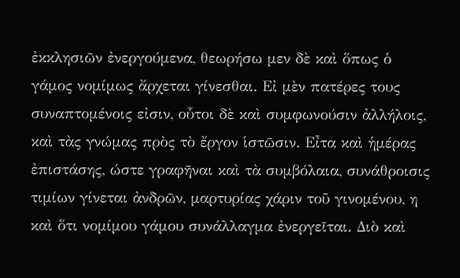ἐκκλησιῶν ἐνεργούμενα, θεωρήσω μεν δὲ καὶ ὅπως ὁ γάμος νομίμως ἄρχεται γίνεσθαι. Εἰ μὲν πατέρες τους συναπτομένοις εἰσιν, οὗτοι δὲ καὶ συμφωνούσιν ἀλλήλοις, καὶ τὰς γνώμας πρὸς τὸ ἔργον ἱστῶσιν. Εἶτα καὶ ἡμέρας ἐπιστάσης, ώστε γραφῆναι καὶ τὰ συμβόλαια, συνάθροισις τιμίων γίνεται ἀνδρῶν, μαρτυρίας χάριν τοῦ γινομένου, η καὶ ὅτι νομίμου γάμου συνάλλαγμα ἐνεργεῖται. Διὸ καὶ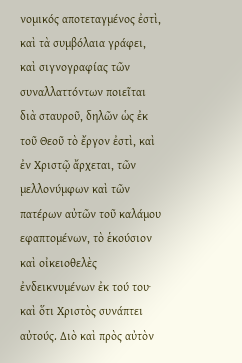νομικός αποτεταγμένος ἐστὶ, καὶ τὰ συμβόλαια γράφει, καὶ σιγνογραφίας τῶν συναλλαττόντων ποιεῖται διὰ σταυροῦ, δηλῶν ὡς ἐκ τοῦ Θεοῦ τὸ ἔργον ἐστὶ, καὶ ἐν Χριστῷ ἄρχεται, τῶν μελλονύμφων καὶ τῶν πατέρων αὐτῶν τοῦ καλάμου εφαπτομένων, τὸ ἑκούσιον καὶ οἰκειοθελὲς ἐνδεικνυμένων ἐκ τού του· καὶ ὅτι Χριστὸς συνάπτει αὐτούς. Διὸ καὶ πρὸς αὐτὸν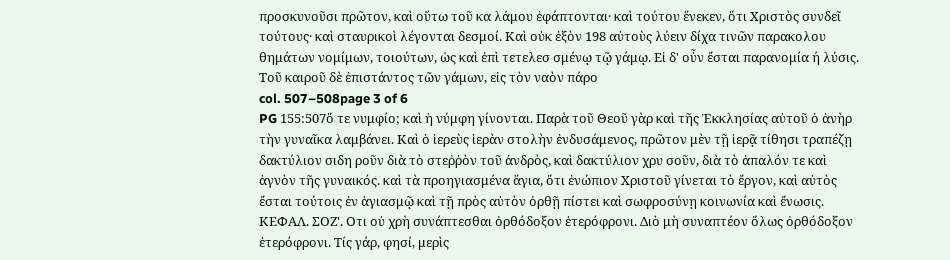προσκυνοῦσι πρῶτον, καὶ οὕτω τοῦ κα λάμου ἐφάπτονται· καὶ τούτου ἕνεκεν, ὅτι Χριστὸς συνδεῖ τούτους· καὶ σταυρικοὶ λέγονται δεσμοί. Καὶ οὐκ ἐξὸν 198 αὐτοὺς λύειν δίχα τινῶν παρακολου θημάτων νομίμων, τοιούτων, ὡς καὶ ἐπὶ τετελεσ σμένῳ τῷ γάμῳ. Εἰ δ' οὖν ἔσται παρανομία ή λύσις. Τοῦ καιροῦ δὲ ἐπιστάντος τῶν γάμων, εἰς τὸν ναὸν πάρο
col. 507–508page 3 of 6
PG 155:507ὅ τε νυμφίο; καὶ ἡ νύμφη γίνονται. Παρὰ τοῦ Θεοῦ γὰρ καὶ τῆς Ἐκκλησίας αὐτοῦ ὁ ἀνὴρ τὴν γυναῖκα λαμβάνει. Καὶ ὁ ἱερεὺς ἱερὰν στολὴν ἐνδυσάμενος, πρῶτον μὲν τῇ ἱερᾷ τίθησι τραπέζῃ δακτύλιον σιδη ροῦν διὰ τὸ στεῤῥὸν τοῦ ἀνδρὸς, καὶ δακτύλιον χρυ σοῦν, διὰ τὸ ἀπαλόν τε καὶ ἁγνὸν τῆς γυναικός. καὶ τὰ προηγιασμένα ἅγια, ὅτι ἐνώπιον Χριστοῦ γίνεται τὸ ἔργον, καὶ αὐτὸς ἔσται τούτοις ἐν ἁγιασμῷ καὶ τῇ πρὸς αὐτὸν ὀρθῇ πίστει καὶ σωφροσύνῃ κοινωνία καὶ ἔνωσις. ΚΕΦΑΛ. ΣΟΖ'. Οτι οὐ χρὴ συνάπτεσθαι ὀρθόδοξον ἑτερόφρονι. Διὸ μὴ συναπτέον ὅλως ὀρθόδοξον ἑτερόφρονι. Τίς γάρ, φησί, μερὶς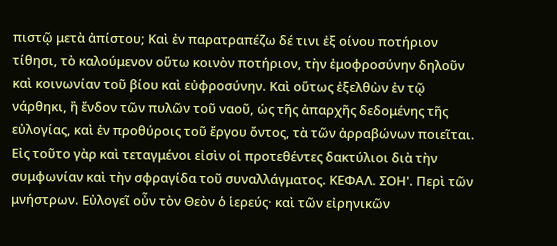πιστῷ μετὰ ἀπίστου; Καὶ ἐν παρατραπέζω δέ τινι ἐξ οίνου ποτήριον τίθησι, τὸ καλούμενον οὕτω κοινὸν ποτήριον, τὴν ἐμοφροσύνην δηλοῦν καὶ κοινωνίαν τοῦ βίου καὶ εὐφροσύνην. Καὶ οὕτως ἐξελθὼν ἐν τῷ νάρθηκι, ἢ ἔνδον τῶν πυλῶν τοῦ ναοῦ, ὡς τῆς ἀπαρχῆς δεδομένης τῆς εὐλογίας, καὶ ἐν προθύροις τοῦ ἔργου ὄντος, τὰ τῶν ἀρραβώνων ποιεῖται. Εἰς τοῦτο γὰρ καὶ τεταγμένοι εἰσὶν οἱ προτεθέντες δακτύλιοι διὰ τὴν συμφωνίαν καὶ τὴν σφραγίδα τοῦ συναλλάγματος. ΚΕΦΑΛ. ΣΟΗ'. Περὶ τῶν μνήστρων. Εὐλογεῖ οὖν τὸν Θεὸν ὁ ἱερεύς· καὶ τῶν εἰρηνικῶν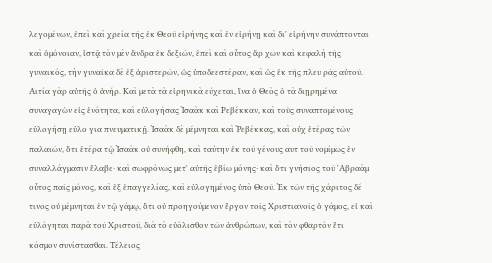λεγομένων, ἐπεὶ καὶ χρεία τῆς ἐκ Θεοῦ εἰρήνης καὶ ἐν εἰρήνῃ καὶ δι' εἰρήνην συνάπτονται καὶ ὁμόνοιαν, ἱστᾷ τὸν μὲν ἄνδρα ἐκ δεξιῶν, ἐπεὶ καὶ οὗτος ἄρ χων καὶ κεφαλὴ τῆς γυναικός, τὴν γυναῖκα δὲ ἐξ ἀριστερῶν, ὡς ὑποδεεστέραν, καὶ ὡς ἐκ τῆς πλευ ρᾶς αὐτοῦ. Αιτία γὰρ αὐτῆς ὁ ἀνήρ. Καὶ μετὰ τὰ εἰρηνικὰ εύχεται, ἵνα ὁ Θεὸς ὁ τὰ διῃρημένα συναγαγὼν εἰς ἑνότητα, καὶ εὐλογήσας Ἰσαὰκ καὶ Ρεβέκκαν, καὶ τοὺς συναπτομένους εὐλογήσῃ εὐλο για πνευματικῇ. Ἰσαὰκ δὲ μέμνηται καὶ Ῥεβέκκας, καὶ οὐχ ἑτέρας τῶν παλαιῶν, ὅτι ἑτέρα τῷ Ἰσαὰκ οὐ συνήφθη, καὶ ταύτην ἐκ τοῦ γένους αυτ τοῦ νομίμως ἐν συναλλάγμασιν ἔλαβε· καὶ σωφρόνως μετ' αὐτῆς ἐβίω μόνης· καὶ ὅτι γνήσιος τοῦ ᾿Αβραὰμ οὗτος παῖς μόνος, καὶ ἐξ ἐπαγγελίας, καὶ εὐλογημένος ὑπὸ Θεοῦ. Ἐκ τῶν τῆς χάριτος δέ τινος οὐ μέμνηται ἐν τῷ γάμῳ, ὅτι οὐ προηγούμενον ἔργον τοῖς Χριστιανοῖς ὁ γάμος, εἰ καὶ εὐλόγηται παρὰ τοῦ Χριστοῦ, διὰ τὸ εὐόλισθον τῶν ἀνθρώπων, καὶ τὸν φθαρτόν ἔτι κόσμον συνίστασθαι. Τέλειος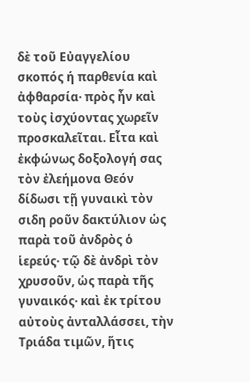δὲ τοῦ Εὐαγγελίου σκοπός ή παρθενία καὶ ἀφθαρσία· πρὸς ἦν καὶ τοὺς ἰσχύοντας χωρεῖν προσκαλεῖται. Εἶτα καὶ ἐκφώνως δοξολογή σας τὸν ἐλεήμονα Θεόν δίδωσι τῇ γυναικὶ τὸν σιδη ροῦν δακτύλιον ὡς παρὰ τοῦ ἀνδρὸς ὁ ἱερεύς· τῷ δὲ ἀνδρὶ τὸν χρυσοῦν, ὡς παρὰ τῆς γυναικός· καὶ ἐκ τρίτου αὐτοὺς ἀνταλλάσσει, τὴν Τριάδα τιμῶν, ἥτις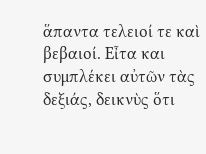ἅπαντα τελειοί τε καὶ βεβαιοί. Εἶτα και συμπλέκει αὐτῶν τὰς δεξιάς, δεικνὺς ὅτι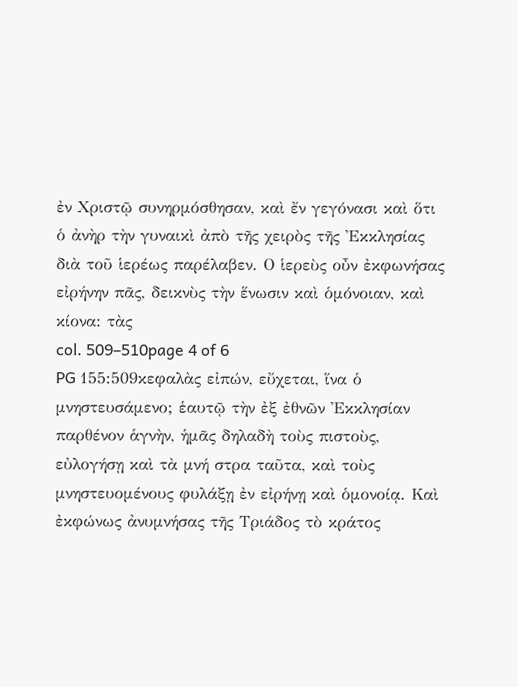ἐν Χριστῷ συνηρμόσθησαν, καὶ ἔν γεγόνασι καὶ ὅτι ὁ ἀνὴρ τὴν γυναικὶ ἀπὸ τῆς χειρὸς τῆς Ἐκκλησίας διὰ τοῦ ἱερέως παρέλαβεν. Ο ἱερεὺς οὖν ἐκφωνήσας εἰρήνην πᾶς, δεικνὺς τὴν ἕνωσιν καὶ ὁμόνοιαν, καὶ κίονα: τὰς
col. 509–510page 4 of 6
PG 155:509κεφαλὰς εἰπών, εὔχεται, ἵνα ὁ μνηστευσάμενο; ἑαυτῷ τὴν ἐξ ἐθνῶν Ἐκκλησίαν παρθένον ἁγνὴν, ἡμᾶς δηλαδὴ τοὺς πιστοὺς, εὐλογήσῃ καὶ τὰ μνή στρα ταῦτα, καὶ τοὺς μνηστευομένους φυλάξῃ ἐν εἰρήνῃ καὶ ὁμονοίᾳ. Καὶ ἐκφώνως ἀνυμνήσας τῆς Τριάδος τὸ κράτος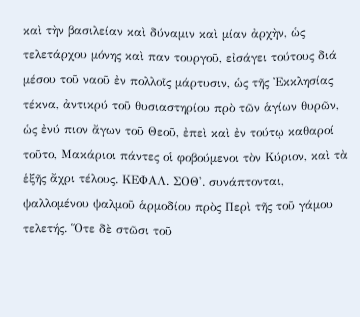καὶ τὴν βασιλείαν καὶ δύναμιν καὶ μίαν ἀρχὴν, ὡς τελετάρχου μόνης καὶ παν τουργοῦ, εἰσάγει τούτους διά μέσου τοῦ ναοῦ ἐν πολλοῖς μάρτυσιν, ὡς τῆς Ἐκκλησίας τέκνα, ἀντικρύ τοῦ θυσιαστηρίου πρὸ τῶν ἁγίων θυρῶν, ὡς ἐνύ πιον ἄγων τοῦ Θεοῦ, ἐπεὶ καὶ ἐν τούτῳ καθαροί τοῦτο, Μακάριοι πάντες οἱ φοβούμενοι τὸν Κύριον, καὶ τὰ ἑξῆς ἄχρι τέλους. ΚΕΦΑΛ. ΣΟΘ'. συνάπτονται, ψαλλομένου ψαλμοῦ ἁρμοδίου πρὸς Περὶ τῆς τοῦ γάμου τελετής. Ὅτε δὲ στῶσι τοῦ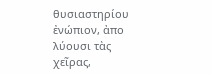θυσιαστηρίου ἐνώπιον, ἀπο λύουσι τὰς χεῖρας,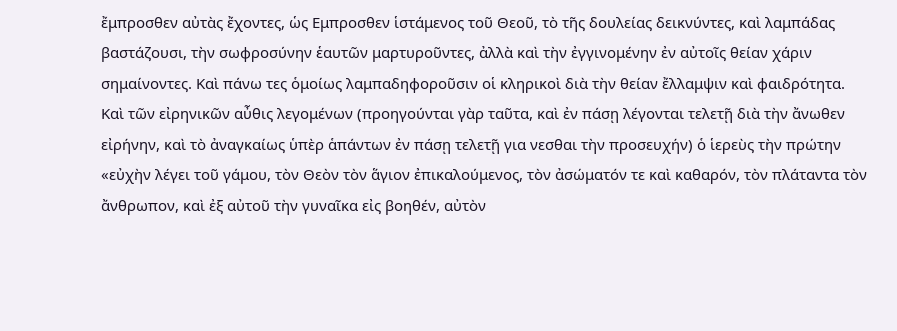ἔμπροσθεν αὐτὰς ἔχοντες, ὡς Εμπροσθεν ἱστάμενος τοῦ Θεοῦ, τὸ τῆς δουλείας δεικνύντες, καὶ λαμπάδας βαστάζουσι, τὴν σωφροσύνην ἑαυτῶν μαρτυροῦντες, ἀλλὰ καὶ τὴν ἐγγινομένην ἐν αὐτοῖς θείαν χάριν σημαίνοντες. Καὶ πάνω τες ὁμοίως λαμπαδηφοροῦσιν οἱ κληρικοὶ διὰ τὴν θείαν ἔλλαμψιν καὶ φαιδρότητα. Καὶ τῶν εἰρηνικῶν αὖθις λεγομένων (προηγούνται γὰρ ταῦτα, καὶ ἐν πάσῃ λέγονται τελετῇ διὰ τὴν ἄνωθεν εἰρήνην, καὶ τὸ ἀναγκαίως ὑπὲρ ἁπάντων ἐν πάσῃ τελετῇ για νεσθαι τὴν προσευχήν) ὁ ἱερεὺς τὴν πρώτην «εὐχὴν λέγει τοῦ γάμου, τὸν Θεὸν τὸν ἅγιον ἐπικαλούμενος, τὸν ἀσώματόν τε καὶ καθαρόν, τὸν πλάταντα τὸν ἄνθρωπον, καὶ ἐξ αὐτοῦ τὴν γυναῖκα εἰς βοηθέν, αὐτὸν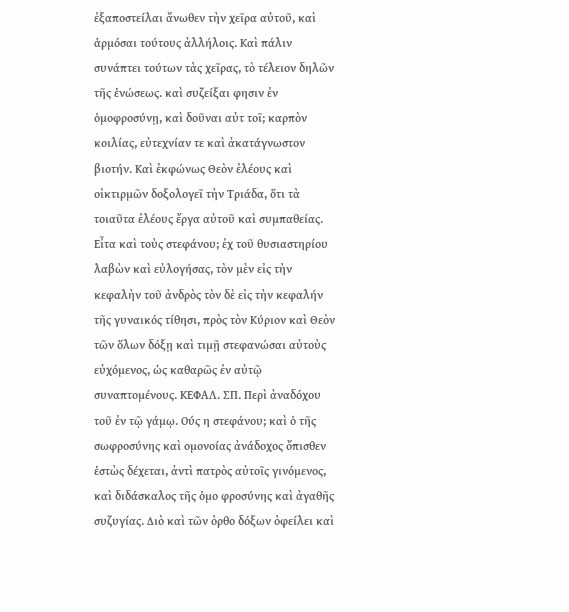ἐξαποστείλαι ἄνωθεν τὴν χεῖρα αὐτοῦ, καὶ ἁρμόσαι τούτους ἀλλήλοις. Καὶ πάλιν συνάπτει τούτων τὰς χεῖρας, τὸ τέλειον δηλῶν τῆς ἑνώσεως. καὶ συζείξαι φησιν ἐν ὁμοφροσύνῃ, καὶ δοῦναι αὐτ τοῖ; καρπὸν κοιλίας, εὐτεχνίαν τε καὶ ἀκατάγνωστον βιοτήν. Καὶ ἐκφώνως Θεὸν ἐλέους καὶ οἰκτιρμῶν δοξολογεῖ τὴν Τριάδα, ὅτι τὰ τοιαῦτα ἐλέους ἔργα αὐτοῦ καὶ συμπαθείας. Εἶτα καὶ τοὺς στεφάνου; ἐχ τοῦ θυσιαστηρίου λαβὼν καὶ εὐλογήσας, τὸν μὲν εἰς τὴν κεφαλὴν τοῦ ἀνδρὸς τὸν δὲ εἰς τὴν κεφαλήν τῆς γυναικός τίθησι, πρὸς τὸν Κύριον καὶ Θεὸν τῶν ὅλων δόξῃ καὶ τιμῇ στεφανώσαι αὐτοὺς εὐχόμενος, ὡς καθαρῶς ἐν αὐτῷ συναπτομένους. ΚΕΦΑΛ. ΣΠ. Περὶ ἀναδόχου τοῦ ἐν τῷ γάμῳ. Ούς η στεφάνου; καὶ ὁ τῆς σωφροσύνης καὶ ομονοίας ἀνάδοχος ὄπισθεν ἑστὼς δέχεται, ἀντὶ πατρὸς αὐτοῖς γινόμενος, καὶ διδάσκαλος τῆς ὁμο φροσύνης καὶ ἀγαθῆς συζυγίας. Διὸ καὶ τῶν ὀρθο δόξων ὀφείλει καὶ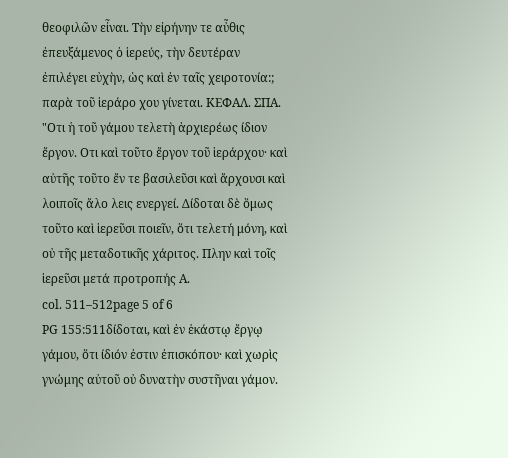θεοφιλῶν εἶναι. Τὴν εἰρήνην τε αὖθις ἐπευξάμενος ὁ ἱερεύς, τὴν δευτέραν ἐπιλέγει εὐχὴν, ὡς καὶ ἐν ταῖς χειροτονία:; παρὰ τοῦ ἱεράρο χου γίνεται. ΚΕΦΑΛ. ΣΠΑ. "Οτι ἡ τοῦ γάμου τελετὴ ἀρχιερέως ίδιον ἔργον. Οτι καὶ τοῦτο ἔργον τοῦ ἱεράρχου· καὶ αὐτῆς τοῦτο ἔν τε βασιλεῦσι καὶ ἄρχουσι καὶ λοιποῖς ἄλο λεις ενεργεί. Δίδοται δὲ ὅμως τοῦτο καὶ ἱερεῦσι ποιεῖν, ὅτι τελετή μόνη, καὶ οὐ τῆς μεταδοτικῆς χάριτος. Πλην καὶ τοῖς ἱερεῦσι μετά προτροπής Α.
col. 511–512page 5 of 6
PG 155:511δίδοται, καὶ ἐν ἑκάστῳ ἔργῳ γάμου, ὅτι ίδιόν ἐστιν ἐπισκόπου· καὶ χωρὶς γνώμης αὐτοῦ οὐ δυνατὴν συστῆναι γάμον.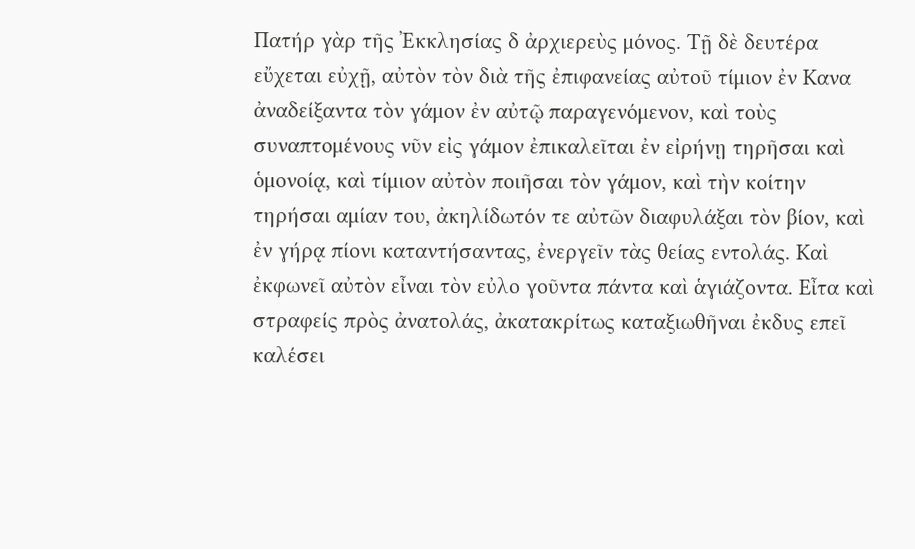Πατήρ γὰρ τῆς Ἐκκλησίας δ ἀρχιερεὺς μόνος. Τῇ δὲ δευτέρα εὔχεται εὐχῇ, αὐτὸν τὸν διὰ τῆς ἐπιφανείας αὐτοῦ τίμιον ἐν Κανα ἀναδείξαντα τὸν γάμον ἐν αὐτῷ παραγενόμενον, καὶ τοὺς συναπτομένους νῦν εἰς γάμον ἐπικαλεῖται ἐν εἰρήνῃ τηρῆσαι καὶ ὁμονοίᾳ, καὶ τίμιον αὐτὸν ποιῆσαι τὸν γάμον, καὶ τὴν κοίτην τηρήσαι αμίαν του, ἀκηλίδωτόν τε αὐτῶν διαφυλάξαι τὸν βίον, καὶ ἐν γήρᾳ πίονι καταντήσαντας, ἐνεργεῖν τὰς θείας εντολάς. Καὶ ἐκφωνεῖ αὐτὸν εἶναι τὸν εὐλο γοῦντα πάντα καὶ ἁγιάζοντα. Εἶτα καὶ στραφείς πρὸς ἀνατολάς, ἀκατακρίτως καταξιωθῆναι ἐκδυς επεῖ καλέσει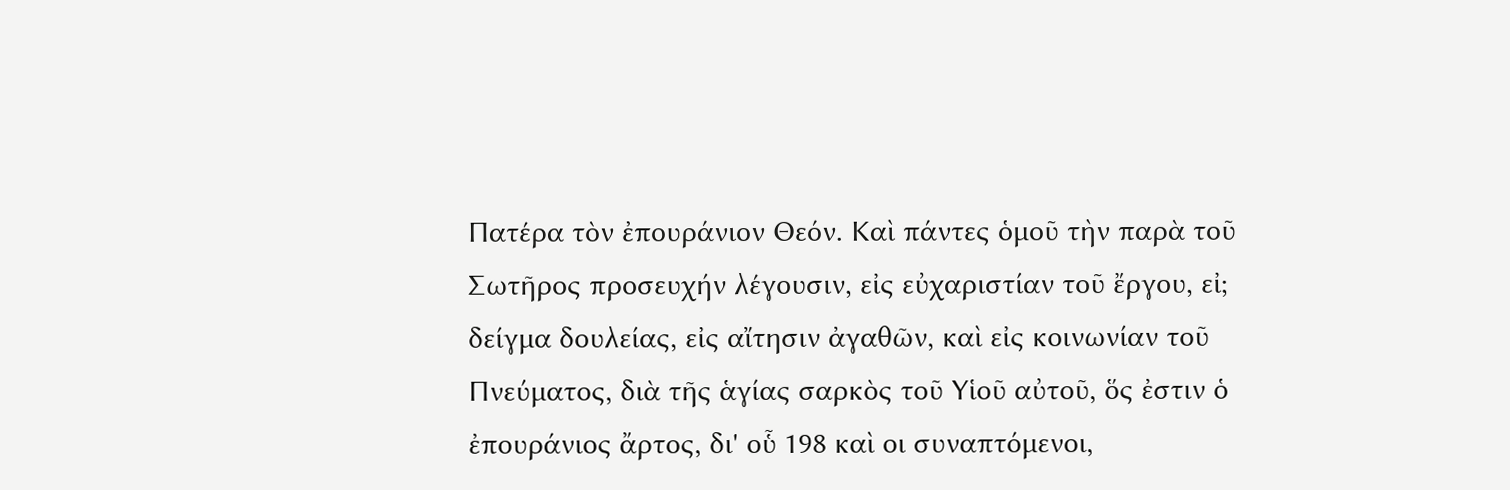Πατέρα τὸν ἐπουράνιον Θεόν. Καὶ πάντες ὁμοῦ τὴν παρὰ τοῦ Σωτῆρος προσευχήν λέγουσιν, εἰς εὐχαριστίαν τοῦ ἔργου, εἰ; δείγμα δουλείας, εἰς αἴτησιν ἀγαθῶν, καὶ εἰς κοινωνίαν τοῦ Πνεύματος, διὰ τῆς ἁγίας σαρκὸς τοῦ Υἱοῦ αὐτοῦ, ὅς ἐστιν ὁ ἐπουράνιος ἄρτος, δι' οὗ 198 καὶ οι συναπτόμενοι,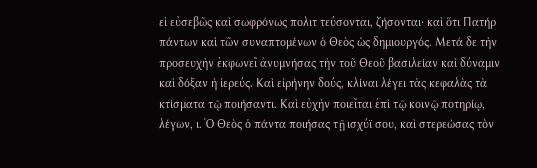εἰ εὐσεβῶς καὶ σωφρόνως πολιτ τεύσονται, ζήσονται· καὶ ὅτι Πατήρ πάντων καὶ τῶν συναπτομένων ὁ Θεὸς ὡς δημιουργός. Μετά δε τὴν προσευχὴν ἐκφωνεῖ ἀνυμνήσας τὴν τοῦ Θεοῦ βασιλείαν καὶ δύναμιν καὶ δόξαν ἡ ἱερεύς. Καὶ εἰρήνην δούς, κλίναι λέγει τὰς κεφαλὰς τὰ κτίσματα τῷ ποιήσαντι. Καὶ εὐχὴν ποιεῖται ἐπὶ τῷ κοινῷ ποτηρίῳ, λέγων, ι. Ὁ Θεὸς ὁ πάντα ποιήσας τῇ ισχύϊ σου, καὶ στερεώσας τὸν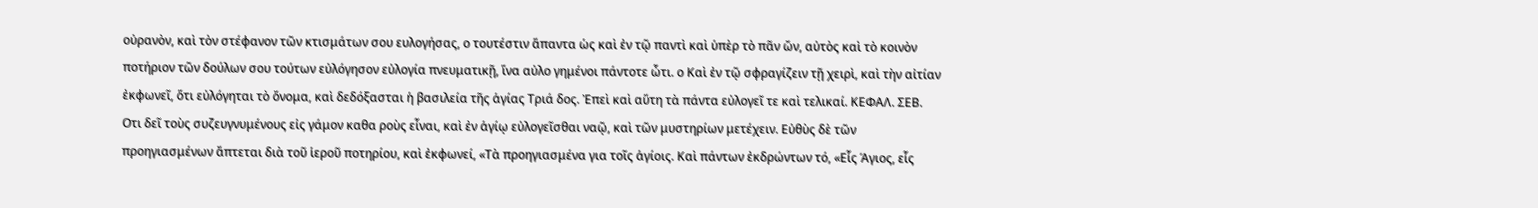οὐρανὸν, καὶ τὸν στέφανον τῶν κτισμάτων σου ευλογήσας, ο τουτέστιν ἅπαντα ὡς καὶ ἐν τῷ παντὶ καὶ ὑπὲρ τὸ πᾶν ὤν, αὐτὸς καὶ τὸ κοινὸν ποτήριον τῶν δούλων σου τούτων εὐλόγησον εὐλογία πνευματικῇ, ἵνα αὐλο γημένοι πάντοτε ὦτι. ο Καὶ ἐν τῷ σφραγίζειν τῇ χειρὶ, καὶ τὴν αἰτίαν ἐκφωνεῖ, ὅτι εὐλόγηται τὸ ὄνομα, καὶ δεδόξασται ἡ βασιλεία τῆς ἁγίας Τριά δος. Ἐπεὶ καὶ αὕτη τὰ πάντα εὐλογεῖ τε καὶ τελικαί. ΚΕΦΑΛ. ΣΕΒ. Οτι δεῖ τοὺς συζευγνυμένους εἰς γάμον καθα ροὺς εἶναι, καὶ ἐν ἁγίῳ εὐλογεῖσθαι ναῷ, καὶ τῶν μυστηρίων μετέχειν. Εὐθὺς δὲ τῶν προηγιασμένων ἄπτεται διὰ τοῦ ἱεροῦ ποτηρίου, καὶ ἐκφωνεί, «Τὰ προηγιασμένα για τοῖς ἁγίοις. Καὶ πάντων ἐκδρώντων τό, «Εἷς Άγιος, εἷς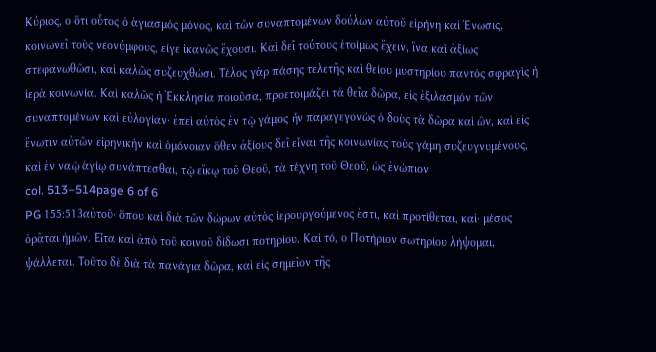Κύριος, ο ὅτι οὗτος ὁ ἁγιασμός μόνος, καὶ τῶν συναπτομένων δούλων αὐτοῦ εἰρήνη καὶ Ένωσις, κοινωνεῖ τοὺς νεονύμφους, είγε ἱκανῶς ἔχουσι. Καὶ δεῖ τούτους ἑτοίμως ἔχειν, ἵνα καὶ ἀξίως στεφανωθῶσι, καὶ καλῶς συζευχθώσι. Τέλος γὰρ πάσης τελετῆς καὶ θείου μυστηρίου παντός σφραγὶς ἡ ἱερὰ κοινωνία. Καὶ καλῶς ἡ Ἐκκλησία ποιοῦσα, προετοιμάζει τὰ θεῖα δῶρα, εἰς ἐξιλασμόν τῶν συναπτομένων καὶ εὐλογίαν· ἐπεὶ αὐτὸς ἐν τῷ γάμος ἦν παραγεγονώς ὁ δοὺς τὰ δῶρα καὶ ὢν, καὶ εἰς ἔνωτιν αὐτῶν εἰρηνικὴν καὶ ὁμόνοιαν ὅθεν ἀξίους δεῖ εἶναι τῆς κοινωνίας τοὺς γάμη συζευγνυμένους, καὶ ἐν ναῷ ἁγίῳ συνάπτεσθαι, τῷ εἴκῳ τοῦ Θεοῦ, τὰ τέχνη τοῦ Θεοῦ, ὡς ἐνώπιον
col. 513–514page 6 of 6
PG 155:513αὐτοῦ· ὅπου καὶ διὰ τῶν δώρων αὐτὸς ἱερουργούμενος ἐστι, καὶ προτίθεται, καὶ· μέσος ὁρᾶται ἡμῶν. Εἶτα καὶ ἀπὸ τοῦ κοινοῦ δίδωσι ποτηρίου. Καὶ τό, ο Ποτήριον σωτηρίου λήψομαι, ψάλλεται. Τοῦτο δὲ διὰ τὰ πανάγια δῶρα, καὶ εἰς σημεῖον τῆς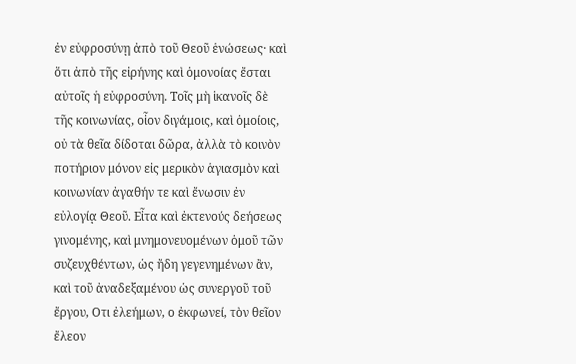ἐν εὐφροσύνῃ ἀπὸ τοῦ Θεοῦ ἑνώσεως· καὶ ὅτι ἀπὸ τῆς εἰρήνης καὶ ὁμονοίας ἔσται αὐτοῖς ἡ εὐφροσύνη. Τοῖς μὴ ἱκανοῖς δὲ τῆς κοινωνίας, οἷον διγάμοις, καὶ ὁμοίοις, οὐ τὰ θεῖα δίδοται δῶρα, ἀλλὰ τὸ κοινὸν ποτήριον μόνον εἰς μερικὸν ἁγιασμὸν καὶ κοινωνίαν ἀγαθήν τε καὶ ἔνωσιν ἐν εὐλογίᾳ Θεοῦ. Εἶτα καὶ ἐκτενούς δεήσεως γινομένης, καὶ μνημονευομένων ὁμοῦ τῶν συζευχθέντων, ὡς ἤδη γεγενημένων ἂν, καὶ τοῦ ἀναδεξαμένου ὡς συνεργοῦ τοῦ ἔργου, Οτι ἐλεήμων, ο ἐκφωνεί, τὸν θεῖον ἔλεον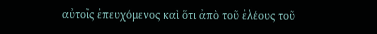αὐτοῖς ἐπευχόμενος καὶ ὅτι ἀπὸ τοῦ ἐλέους τοῦ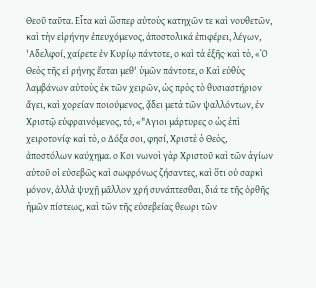Θεοῦ ταῦτα. Εἶτα καὶ ὥσπερ αὐτοὺς κατηχῶν τε καὶ νουθετῶν, καὶ τὴν εἰρήνην ἐπευχόμενος, ἀποστολικά ἐπιφέρει, λέγων, 'Αδελφοί, χαίρετε ἐν Κυρίῳ πάντοτε, ο καὶ τὰ ἑξῆς· καὶ τὸ, «Ὁ Θεὸς τῆς εἰ ρήνης ἔσται μεθ' ὑμῶν πάντοτε, ο Καὶ εὐθὺς λαμβάνων αὐτοὺς ἐκ τῶν χειρῶν, ὡς πρὸς τὸ θυσιαστήριον ἄγει, καὶ χορείαν ποιούμενος, ᾄδει μετὰ τῶν ψαλλόντων, ἐν Χριστῷ εὐφραινόμενος, τό, «"Αγιοι μάρτυρες ο ὡς ἐπὶ χειροτονίᾳ· καὶ τὸ, ο Δόξα σοι, φησί, Χριστὲ ὁ Θεὸς, ἀποστόλων καύχημα. ο Κοι νωνοὶ γὰρ Χριστοῦ καὶ τῶν ἁγίων αὐτοῦ οἱ εὐσεβῶς καὶ σωφρόνως ζήσαντες, καὶ ὅτι οὐ σαρκὶ μόνον, ἀλλὰ ψυχῇ μᾶλλον χρή συνάπτεσθαι, διά τε τῆς ὀρθῆς ἡμῶν πίστεως, καὶ τῶν τῆς εὐσεβείας θεωρι τῶν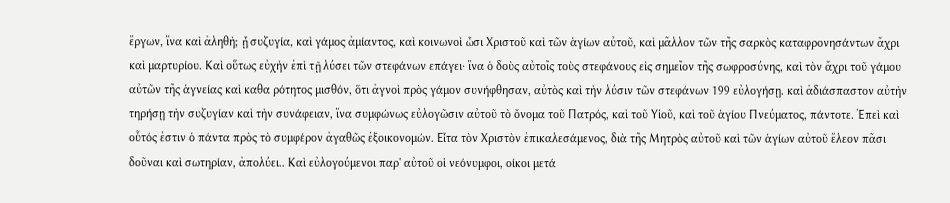ἔργων, ἵνα καὶ ἀληθὴ; ᾗ συζυγία, καὶ γάμος ἀμίαντος, καὶ κοινωνοὶ ὦσι Χριστοῦ καὶ τῶν ἁγίων αὐτοῦ, καὶ μᾶλλον τῶν τῆς σαρκὸς καταφρονησάντων ἄχρι καὶ μαρτυρίου. Καὶ οὕτως εὐχὴν ἐπὶ τῇ λύσει τῶν στεφάνων επάγει· ἵνα ὁ δοὺς αὐτοῖς τοὺς στεφάνους εἰς σημεῖον τῆς σωφροσύνης, καὶ τὸν ἄχρι τοῦ γάμου αὐτῶν τῆς ἁγνείας καὶ καθα ρότητος μισθόν, ὅτι ἀγνοὶ πρὸς γάμον συνήφθησαν, αὐτὸς καὶ τὴν λύσιν τῶν στεφάνων 199 εὐλογήσῃ. καὶ ἀδιάσπαστον αὐτὴν τηρήσῃ τὴν συζυγίαν καὶ τὴν συνάφειαν, ἵνα συμφώνως εὐλογῶσιν αὐτοῦ τὸ ὄνομα τοῦ Πατρός, καὶ τοῦ Υἱοῦ, καὶ τοῦ ἁγίου Πνεύματος, πάντοτε. Ἐπεὶ καὶ οὗτός ἐστιν ὁ πάντα πρὸς τὸ συμφέρον ἀγαθῶς ἐξοικονομών. Εἶτα τὸν Χριστὸν ἐπικαλεσάμενος, διὰ τῆς Μητρὸς αὐτοῦ καὶ τῶν ἁγίων αὐτοῦ ἔλεον πᾶσι δοῦναι καὶ σωτηρίαν, ἀπολύει.. Καὶ εὐλογούμενοι παρ' αὐτοῦ οἱ νεόνυμφοι, οίκοι μετά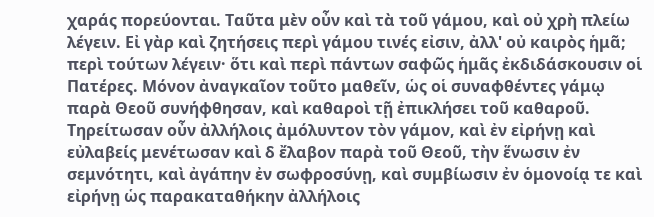χαράς πορεύονται. Ταῦτα μὲν οὖν καὶ τὰ τοῦ γάμου, καὶ οὐ χρὴ πλείω λέγειν. Εἰ γὰρ καὶ ζητήσεις περὶ γάμου τινές εἰσιν, ἀλλ' οὐ καιρὸς ἡμᾶ; περὶ τούτων λέγειν· ὅτι καὶ περὶ πάντων σαφῶς ἡμᾶς ἐκδιδάσκουσιν οἱ Πατέρες. Μόνον ἀναγκαῖον τοῦτο μαθεῖν, ὡς οἱ συναφθέντες γάμῳ παρὰ Θεοῦ συνήφθησαν, καὶ καθαροὶ τῇ ἐπικλήσει τοῦ καθαροῦ. Τηρείτωσαν οὖν ἀλλήλοις ἀμόλυντον τὸν γάμον, καὶ ἐν εἰρήνῃ καὶ εὐλαβείς μενέτωσαν καὶ δ ἔλαβον παρὰ τοῦ Θεοῦ, τὴν ἕνωσιν ἐν σεμνότητι, καὶ ἀγάπην ἐν σωφροσύνῃ, καὶ συμβίωσιν ἐν ὁμονοίᾳ τε καὶ εἰρήνῃ ὡς παρακαταθήκην ἀλλήλοις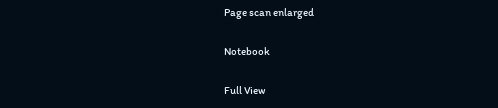Page scan enlarged

Notebook

Full View